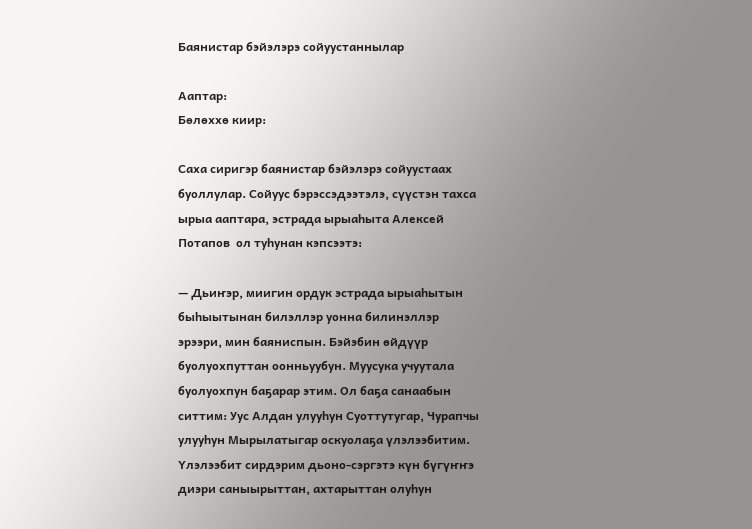Баянистар бэйэлэрэ сойуустаннылар

Ааптар:
Бөлөххө киир:

Саха сиригэр баянистар бэйэлэрэ сойуустаах буоллулар. Сойуус бэрэссэдээтэлэ, сүүстэн тахса ырыа ааптара, эстрада ырыаһыта Алексей Потапов  ол туһунан кэпсээтэ:

— Дьиҥэр, миигин ордук эстрада ырыаһытын быһыытынан билэллэр уонна билинэллэр эрээри, мин баяниспын. Бэйэбин өйдүүр буолуохпуттан оонньуубун. Муусука учуутала буолуохпун баҕарар этим. Ол баҕа санаабын ситтим: Уус Алдан улууһун Суоттутугар, Чурапчы улууһун Мырылатыгар оскуолаҕа үлэлээбитим. Үлэлээбит сирдэрим дьоно-сэргэтэ күн бүгүҥҥэ диэри саныырыттан, ахтарыттан олуһун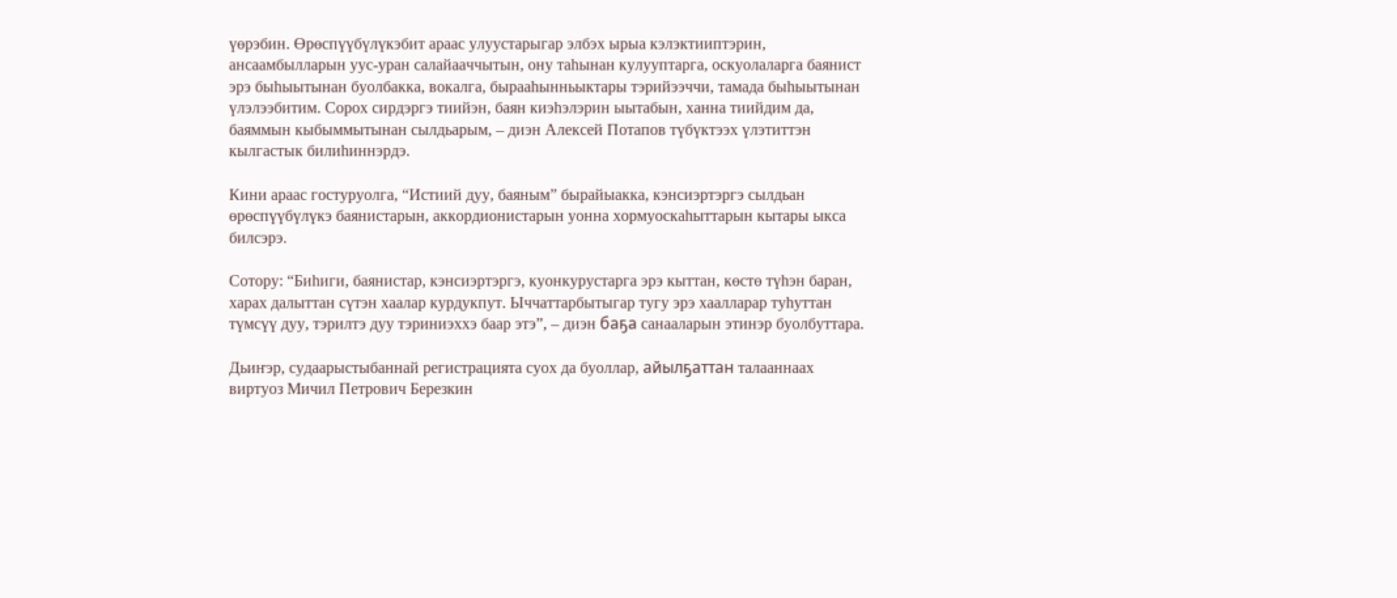үөрэбин. Өрөспүүбүлүкэбит араас улуустарыгар элбэх ырыа кэлэктииптэрин, ансаамбылларын уус-уран салайааччытын, ону таһынан кулууптарга, оскуолаларга баянист эрэ быһыытынан буолбакка, вокалга, бырааһынньыктары тэрийээччи, тамада быһыытынан үлэлээбитим. Сорох сирдэргэ тиийэн, баян киэһэлэрин ыытабын, ханна тиийдим да, баяммын кыбыммытынан сылдьарым, – диэн Алексей Потапов түбүктээх үлэтиттэн кылгастык билиһиннэрдэ.

Кини араас гостуруолга, “Истиий дуу, баяным” бырайыакка, кэнсиэртэргэ сылдьан өрөспүүбүлүкэ баянистарын, аккордионистарын уонна хормуоскаһыттарын кытары ыкса билсэрэ.

Сотору: “Биһиги, баянистар, кэнсиэртэргэ, куонкурустарга эрэ кыттан, көстө түһэн баран, харах далыттан сүтэн хаалар курдукпут. Ыччаттарбытыгар тугу эрэ хаалларар туһуттан түмсүү дуу, тэрилтэ дуу тэриниэххэ баар этэ”, – диэн баҕа санааларын этинэр буолбуттара.

Дьиҥэр, судаарыстыбаннай регистрацията суох да буоллар, айылҕаттан талааннаах виртуоз Мичил Петрович Березкин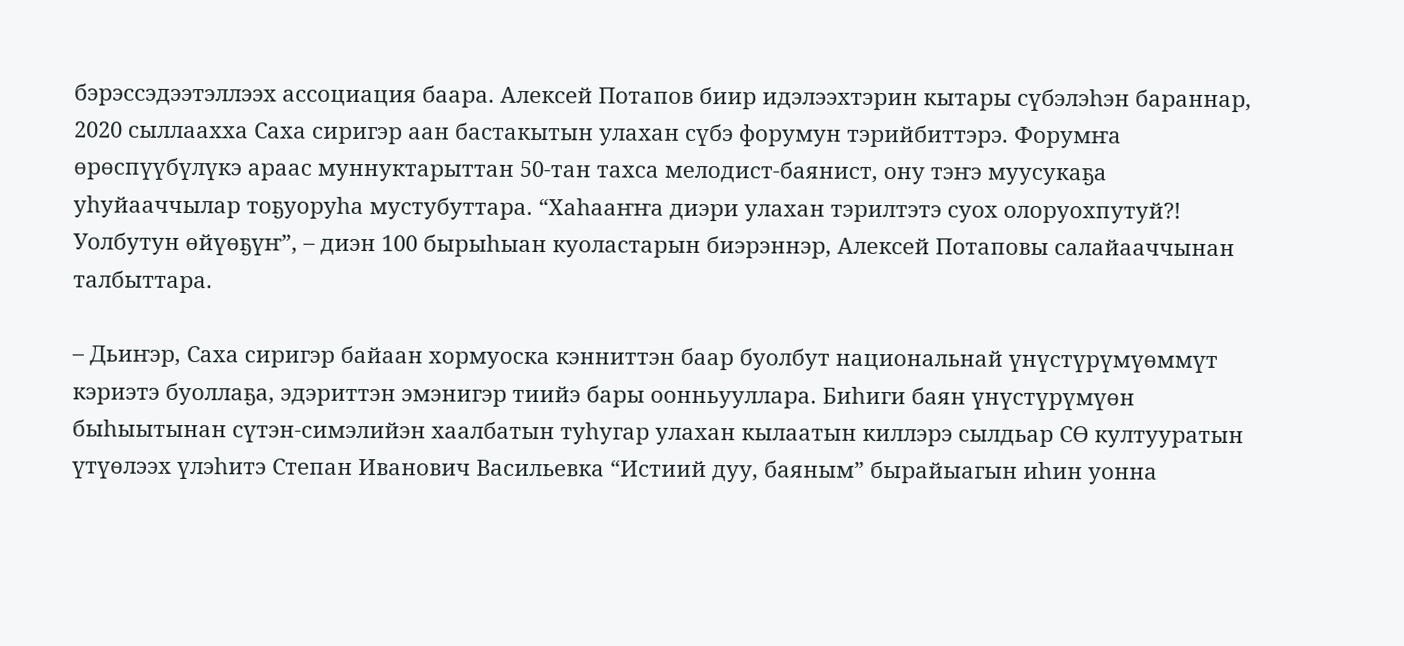бэрэссэдээтэллээх ассоциация баара. Алексей Потапов биир идэлээхтэрин кытары сүбэлэһэн бараннар, 2020 сыллаахха Саха сиригэр аан бастакытын улахан сүбэ форумун тэрийбиттэрэ. Форумҥа өрөспүүбүлүкэ араас муннуктарыттан 50-тан тахса мелодист-баянист, ону тэҥэ муусукаҕа уһуйааччылар тоҕуоруһа мустубуттара. “Хаһааҥҥа диэри улахан тэрилтэтэ суох олоруохпутуй?! Уолбутун өйүөҕүҥ”, – диэн 100 бырыһыан куоластарын биэрэннэр, Алексей Потаповы салайааччынан талбыттара.

– Дьиҥэр, Саха сиригэр байаан хормуоска кэнниттэн баар буолбут национальнай үнүстүрүмүөммүт кэриэтэ буоллаҕа, эдэриттэн эмэнигэр тиийэ бары оонньууллара. Биһиги баян үнүстүрүмүөн быһыытынан сүтэн-симэлийэн хаалбатын туһугар улахан кылаатын киллэрэ сылдьар СӨ култууратын үтүөлээх үлэһитэ Степан Иванович Васильевка “Истиий дуу, баяным” бырайыагын иһин уонна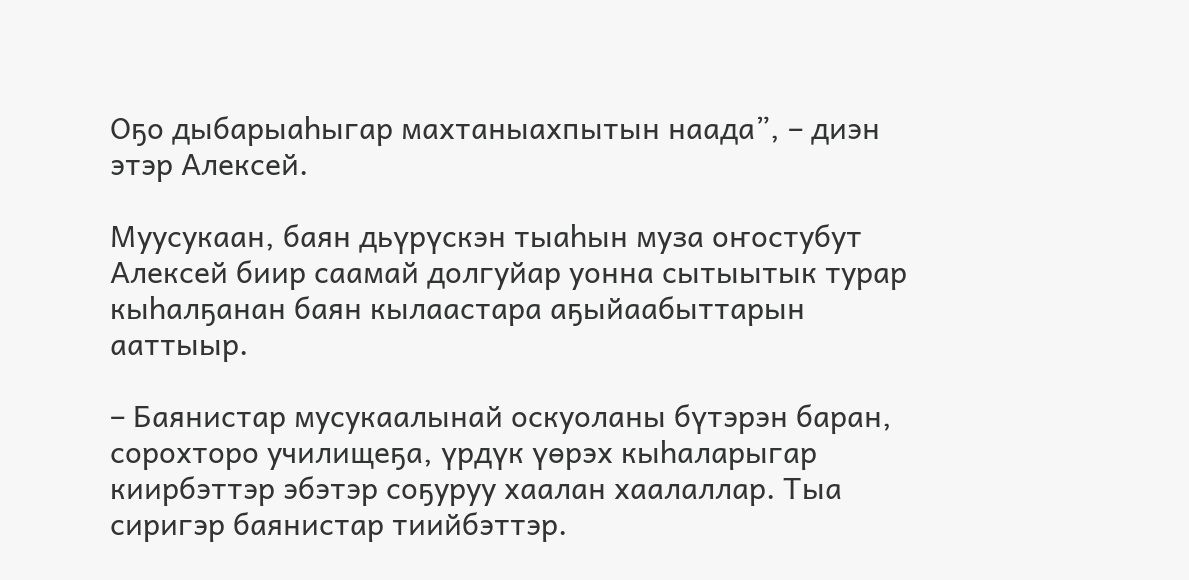Оҕо дыбарыаһыгар махтаныахпытын наада”, – диэн этэр Алексей.

Муусукаан, баян дьүрүскэн тыаһын муза оҥостубут Алексей биир саамай долгуйар уонна сытыытык турар кыһалҕанан баян кылаастара аҕыйаабыттарын ааттыыр.

– Баянистар мусукаалынай оскуоланы бүтэрэн баран, сорохторо училищеҕа, үрдүк үөрэх кыһаларыгар киирбэттэр эбэтэр соҕуруу хаалан хаалаллар. Тыа сиригэр баянистар тиийбэттэр.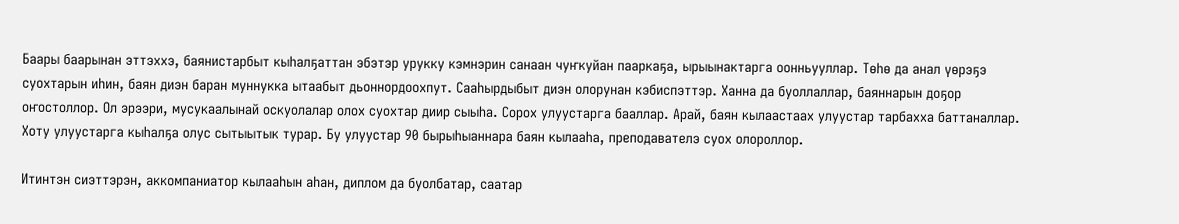Баары баарынан эттэххэ, баянистарбыт кыһалҕаттан эбэтэр урукку кэмнэрин санаан чуҥкуйан пааркаҕа, ырыынактарга оонньууллар. Төһө да анал үөрэҕэ суохтарын иһин, баян диэн баран муннукка ытаабыт дьоннордоохпут. Сааһырдыбыт диэн олорунан кэбиспэттэр. Ханна да буоллаллар, баяннарын доҕор оҥостоллор. Ол эрээри, мусукаалынай оскуолалар олох суохтар диир сыыһа. Сорох улуустарга бааллар. Арай, баян кылаастаах улуустар тарбахха баттаналлар. Хоту улуустарга кыһалҕа олус сытыытык турар. Бу улуустар 90 бырыһыаннара баян кылааһа, преподавателэ суох олороллор.

Итинтэн сиэттэрэн, аккомпаниатор кылааһын аһан, диплом да буолбатар, саатар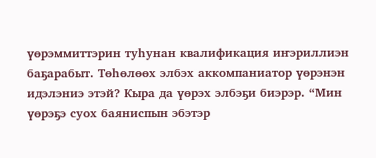үөрэммиттэрин туһунан квалификация иҥэриллиэн баҕарабыт. Төһөлөөх элбэх аккомпаниатор үөрэнэн идэлэниэ этэй? Кыра да үөрэх элбэҕи биэрэр. “Мин үөрэҕэ суох баяниспын эбэтэр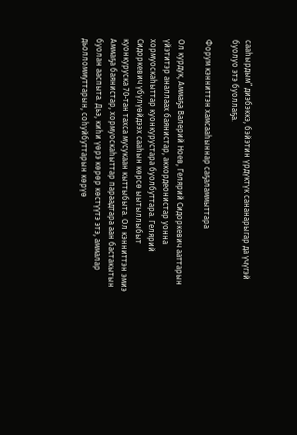сааһырдым” диэбэккэ, бэйэтин үрдүктүк сананарыгар да үчүгэй буолуо этэ буоллаҕа.

Форум кэнниттэн хамсааһыннар саҕаламмыттара

Ол курдук, Аммаҕа Валерий Ноев, Гелярий Сидоркевич ааттарын үйэтитэр аналлаах баянистар, аккордеонистар уонна хормуоскаһыттар куонкурустара буолбуттара. Гелярий Сидоркевич үбүлүөйдээх сааһын көрсө ыытыллыбыт куонкуруска 70-тан тахса мусукаан кыттыбыта. Ол кэнниттэн эмиэ Аммаҕа баянистар, хормуоскаһыттар параадтара аан бастакытын буолан ааспыта. Дьэ, киһи үөрэ көрөр көстүүтэ этэ, аммалар дьолломмуттарын, соһуйбуттарын көрүө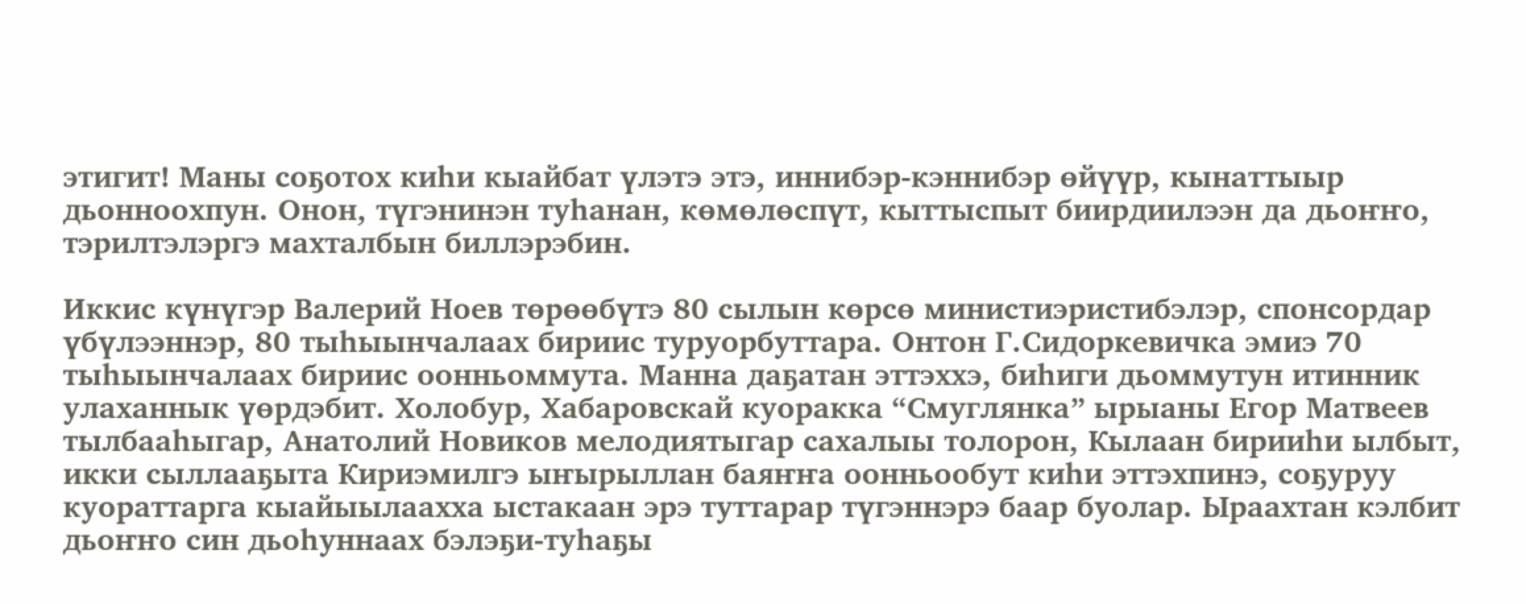этигит! Маны соҕотох киһи кыайбат үлэтэ этэ, иннибэр-кэннибэр өйүүр, кынаттыыр дьонноохпун. Онон, түгэнинэн туһанан, көмөлөспүт, кыттыспыт биирдиилээн да дьоҥҥо, тэрилтэлэргэ махталбын биллэрэбин.

Иккис күнүгэр Валерий Ноев төрөөбүтэ 80 сылын көрсө министиэристибэлэр, спонсордар үбүлээннэр, 80 тыһыынчалаах бириис туруорбуттара. Онтон Г.Сидоркевичка эмиэ 70 тыһыынчалаах бириис оонньоммута. Манна даҕатан эттэххэ, биһиги дьоммутун итинник улаханнык үөрдэбит. Холобур, Хабаровскай куоракка “Смуглянка” ырыаны Егор Матвеев тылбааһыгар, Анатолий Новиков мелодиятыгар сахалыы толорон, Кылаан бирииһи ылбыт, икки сыллааҕыта Кириэмилгэ ыҥырыллан баяҥҥа оонньообут киһи эттэхпинэ, соҕуруу куораттарга кыайыылаахха ыстакаан эрэ туттарар түгэннэрэ баар буолар. Ыраахтан кэлбит дьоҥҥо син дьоһуннаах бэлэҕи-туһаҕы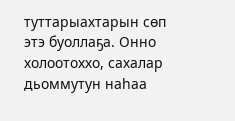туттарыахтарын сөп этэ буоллаҕа. Онно холоотоххо, сахалар дьоммутун наһаа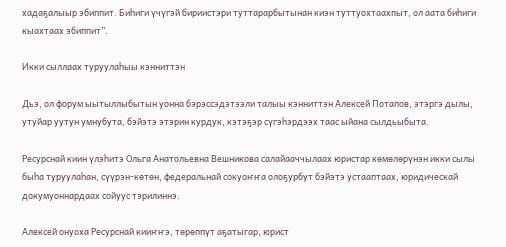хадаҕалыыр эбиппит. Биһиги үчүгэй бириистэри туттарарбытынан киэн туттуохтаахпыт, ол аата биһиги кыахтаах эбиппит”.

Икки сыллаах туруулаһыы кэнниттэн

Дьэ, ол форум ыытыллыбытын уонна бэрэссэдэтээли талыы кэнниттэн Алексей Потапов, этэргэ дылы, утуйар уутун умнубута, бэйэтэ этэрин курдук, кэтэҕэр сүгэһэрдээх таас ыйана сылдьыбыта.

Ресурснай киин үлэһитэ Ольга Анатольевна Вешникова салайааччылаах юристар көмөлөрүнэн икки сылы быһа туруулаһан, сүүрэн-көтөн, федеральнай сокуоҥҥа олоҕурбут бэйэтэ устааптаах, юридическай докумуоннардаах сойуус тэрилиннэ.

Алексей онуоха Ресурснай кииҥҥэ, төрөппүт аҕатыгар, юрист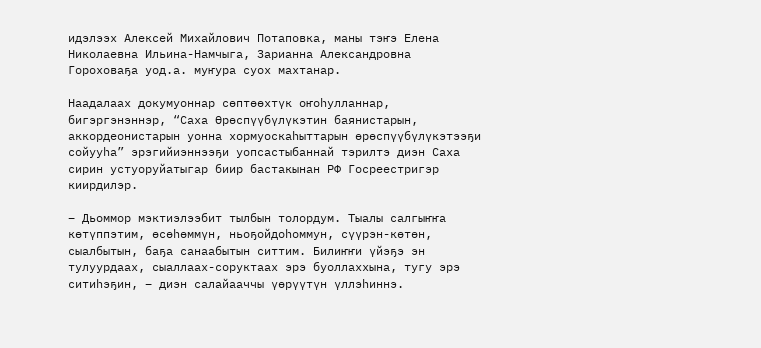идэлээх Алексей Михайлович Потаповка, маны тэҥэ Елена Николаевна Ильина-Намчыга, Зарианна Александровна Гороховаҕа уод.а. муҥура суох махтанар.

Наадалаах докумуоннар сөптөөхтүк оҥоһулланнар, бигэргэнэннэр, “Саха Өрөспүүбүлүкэтин баянистарын, аккордеонистарын уонна хормуоскаһыттарын өрөспүүбүлүкэтээҕи сойууһа” эрэгийиэннээҕи уопсастыбаннай тэрилтэ диэн Саха сирин устуоруйатыгар биир бастакынан РФ Госреестригэр киирдилэр.

– Дьоммор мэктиэлээбит тылбын толордум. Тыалы салгыҥҥа көтүппэтим, өсөһөммүн, ньоҕойдоһоммун, сүүрэн-көтөн, сыалбытын, баҕа санаабытын ситтим. Билиҥҥи үйэҕэ эн тулуурдаах, сыаллаах-соруктаах эрэ буоллаххына, тугу эрэ ситиһэҕин, – диэн салайааччы үөрүүтүн үллэһиннэ.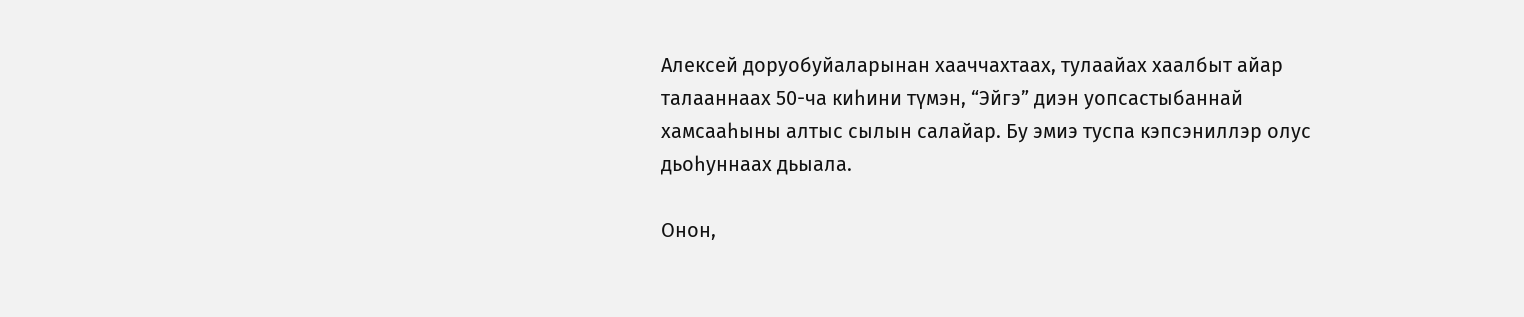Алексей доруобуйаларынан хааччахтаах, тулаайах хаалбыт айар талааннаах 50-ча киһини түмэн, “Эйгэ” диэн уопсастыбаннай хамсааһыны алтыс сылын салайар. Бу эмиэ туспа кэпсэниллэр олус дьоһуннаах дьыала.

Онон,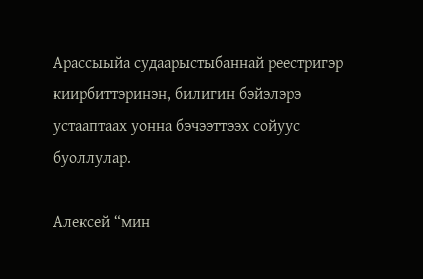Арассыыйа судаарыстыбаннай реестригэр киирбиттэринэн, билигин бэйэлэрэ устааптаах уонна бэчээттээх сойуус буоллулар.

Алексей “мин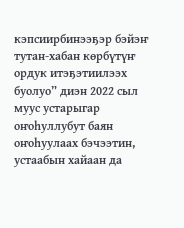кэпсиирбинээҕэр бэйэҥ тутан-хабан көрбүтүҥ ордук итэҕэтиилээх буолуо” диэн 2022 сыл муус устарыгар оҥоһуллубут баян оҥоһуулаах бэчээтин, устаабын хайаан да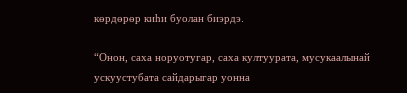көрдөрөр киһи буолан биэрдэ.

“Онон, саха норуотугар, саха култуурата, мусукаалынай ускуустубата сайдарыгар уонна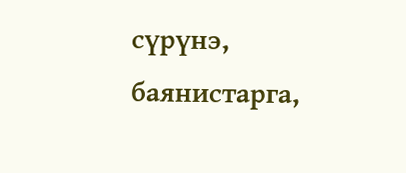сүрүнэ, баянистарга,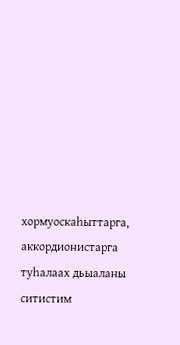хормуоскаһыттарга, аккордионистарга туһалаах дьыаланы ситистим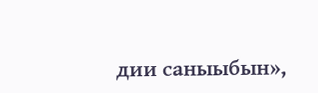дии саныыбын»,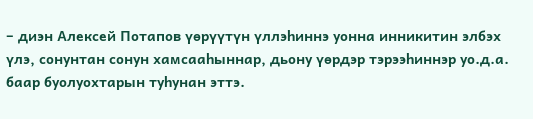– диэн Алексей Потапов үөрүүтүн үллэһиннэ уонна инникитин элбэх үлэ, сонунтан сонун хамсааһыннар, дьону үөрдэр тэрээһиннэр уо.д.а. баар буолуохтарын туһунан эттэ.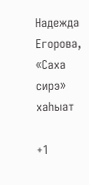Надежда Егорова, «Саха сирэ» хаһыат

+1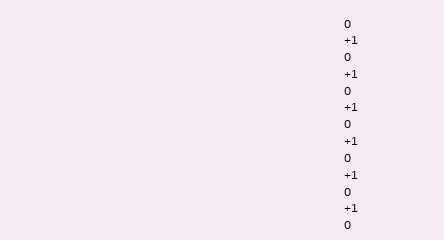0
+1
0
+1
0
+1
0
+1
0
+1
0
+1
0